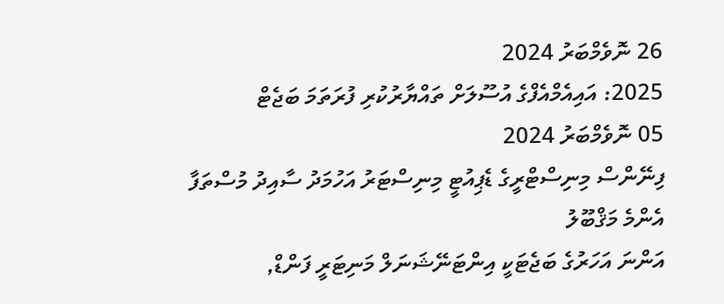26 ނޮވެމްބަރު 2024
2025: އައިއެމްއެފްގެ އުސޫލަށް ތައްޔާރުކުރި ފުރަތަމަ ބަޖެޓް
05 ނޮވެމްބަރު 2024
ފިނޭންސް މިނިސްޓްރީގެ ޑެޕިއުޓީ މިނިސްޓަރު އަހުމަދު ސާއިދު މުސްތަފާ
އެންމެ މަޤްބޫލު
އަންނަ އަހަރުގެ ބަޖެޓަކީ އިންޓަނޭޝަނަލް މަނިޓަރީ ފަންޑް,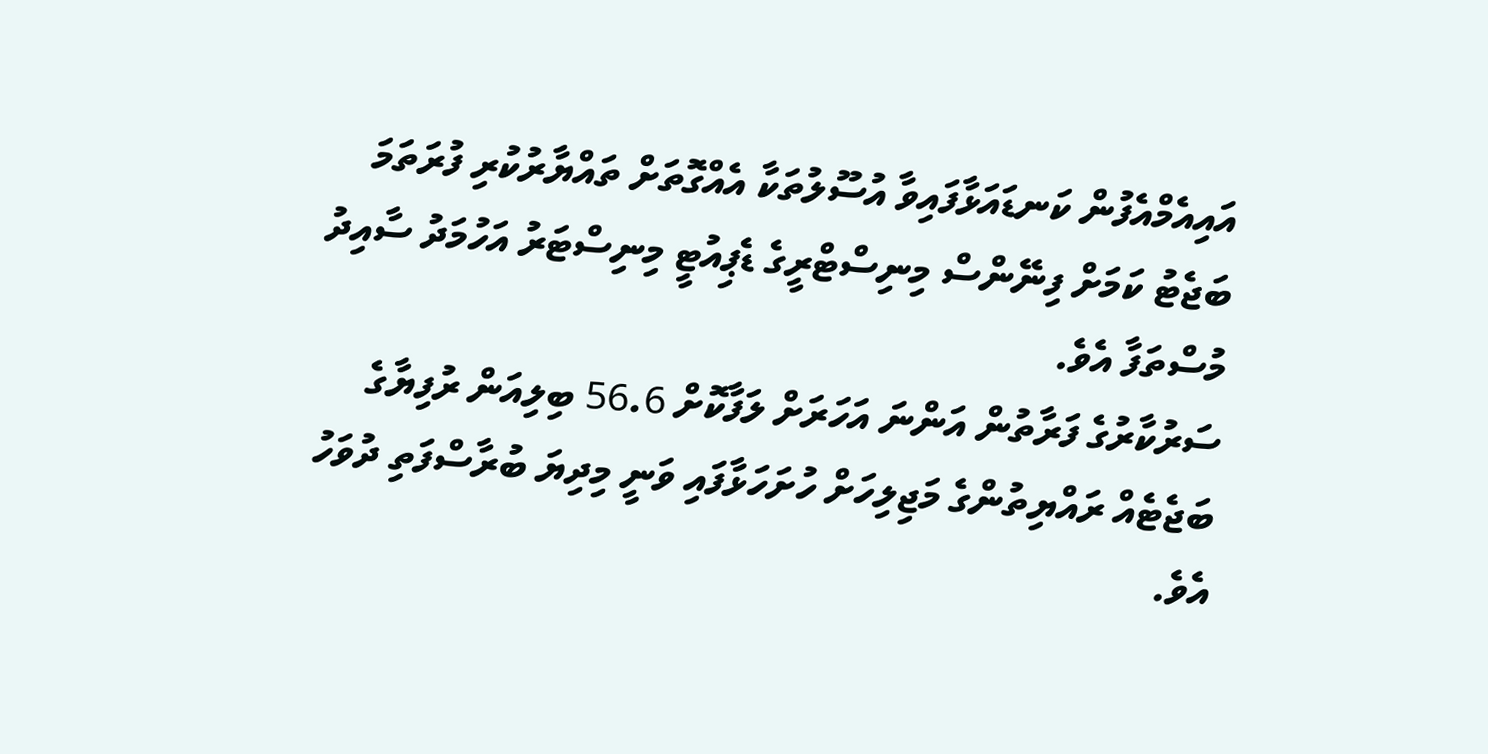އައިއެމްއެފުން ކަނޑައަޅާފައިވާ އުސޫލުތަކާ އެއްގޮތަށް ތައްޔާރުކުރި ފުރަތަމަ ބަޖެޓު ކަމަށް ފިނޭންސް މިނިސްޓްރީގެ ޑެޕިއުޓީ މިނިސްޓަރު އަހުމަދު ސާއިދު މުސްތަފާ އެވެ.
ސަރުކާރުގެ ފަރާތުން އަންނަ އަހަރަށް ލަފާކޮށް 56.6 ބިލިއަން ރުފިޔާގެ ބަޖެޓެއް ރައްޔިތުންގެ މަޖިލިހަށް ހުށަހަޅާފައި ވަނީ މިދިޔަ ބުރާސްފަތި ދުވަހު އެވެ.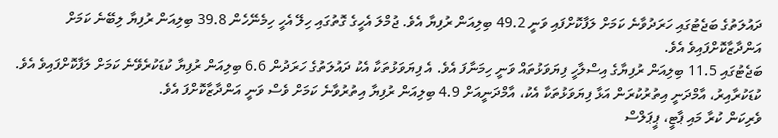ދައުލަތުގެ ބަޖެޓުގައި ހަރަދުވާނެ ކަމަށް ލަފާކޮށްފައި ވަނީ 49.2 ބިލިއަން ރުފިޔާ އެވެ. ޖުމްލަ އެހީގެ ގޮތުގައި ހިލޭ އެހީ ހިމެނޭހެން 39.8 ބިލިއަން ރުފިޔާ ލިބޭނެ ކަމަށް އަންދާޒާކޮށްފައިވެ އެވެ.
ބަޖެޓުގައި 11.5 ބިލިއަން ރުފިޔާގެ އިސްލާހީ ފިޔަވަޅުތައް ވަނީ ހިމަނާފަ އެވެ. އެ ފިޔަވަޅުތަކާ އެކު ދައުލަތުގެ ހަރަދުން 6.6 ބިލިއަން ރުފިޔާ ކުޑަކުރެވޭނެ ކަމަށް ލަފާކޮށްފައިވެ އެވެ. ކުޑަކުރާއިރު، އާމްދަނީ އިތުރުކުރަން އަޅާ ފިޔަވަޅުތަކާ އެކު، އާމްދަނީއަށް 4.9 ބިލިއަން ރުފިޔާ އިތުރުވާނެ ކަމަށް ވެސް ވަނީ އަންދާޒާކޮށްފަ އެވެ.
ވެރިކަން ކުރާ މައި ޕާޓީ، ޕީޕަލްސް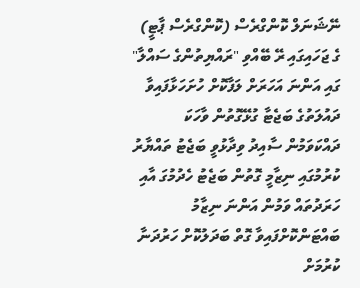ނޭޝަނަލް ކޮންގްރެސް (ކޮންގްރެސް ޕާޓީ) ގެ ޖަހައިގައި ރޭ ބޭއްވި "ރައްޔިތުންގެ ސައްލާ" ގައި އަންނަ އަހަރަށް ލަފާކޮށް ހުށަހަޅާފައިވާ ދައުލަތުގެ ބަޖެޓާ ގުޅޭގޮތުން ވާހަކަ ދައްކަވަމުން ސާއިދު ވިދާޅުވީ ބަޖެޓު ތައްޔާރު ކުރުމުގައި ނިޒާމީ ގޮތުން ބަޖެޓު ހެދުމުގަ އާއި ހަރަދުތައް ވަމުން އަންނަ ނިޒާމު ބައްޓަންކޮށްފައިވާ ގޮތް ބަދަލުކޮށް ހަރުދަނާ ކުރުމަށް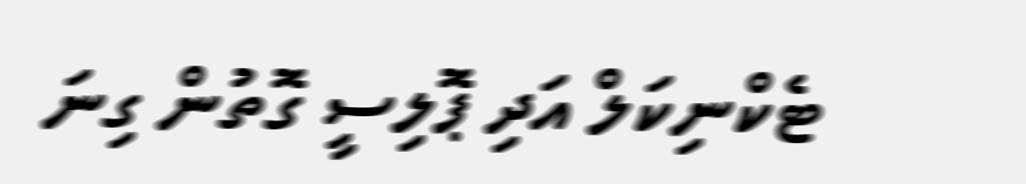ޓެކްނިކަލް އަދި ޕޮލިސީ ގޮތުން ގިނަ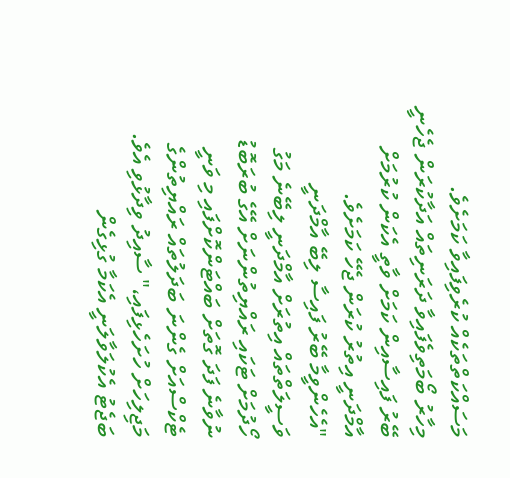މަސައްކަތްތަކެއް ކުރެވިފައިވާ ކަމަށެވެ.
މިހާރު ބޯމަތިވެފައިވާ ދަރަނިތައް އަދާކުރަން ޖެހެނީ ބޭރު ފައިސާއިން ކަމަށް ވާތީ އެކަން ކުރުމަށް އާމްދަނީ އިތުރު ކުރަން ޖެހޭ ކަމަށެވެ.
"އެހެންވީމާ ބޭރު ފައިސާ ލިބޭ އާމްދަނީ ވަސީލަތްތައް އިތުރަށް އާމްދަނީ ލިބޭނެ މަގު ހޯދުމަށް ޓަކައި ރައްޔިތުންނަށް އޭގެ ބުރަބޮޑު ނުވާނެ ފަދަ ގޮތަށް ބައްޓަންކޮށްފައި މި ވަނީ ޓެކްސްއަށް ގެންނަ ބަދަލުތައް ރައްޔިތުންގެ މަޖިލިހަށް ހުށަހެޅިފައި،" ސާއިދު ވިދާޅުވި އެވެ.
ބަޖެޓު އެކުލަވާލަނީ އެކަމާ ގުޅިގެން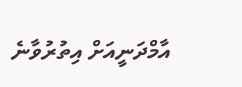އާމްދަނީއަށް އިތުރުވާނެ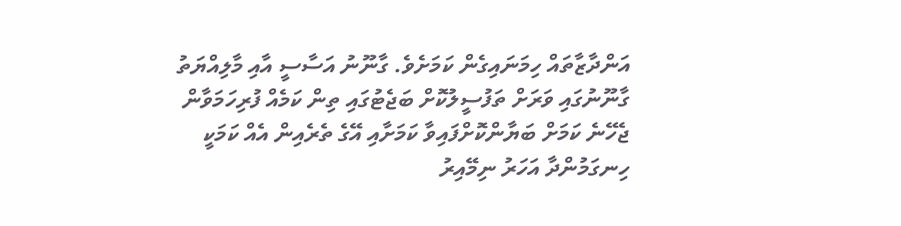އަންދާޒާތައް ހިމަނައިގެން ކަމަށެވެ. ގާނޫނު އަސާސީ އާއި މާލިއްޔަތު ގާނޫނުގައި ވަރަށް ތަފުސީލުކޮށް ބަޖެޓުގައި ތިން ކަމެއް ފުރިހަމަވާން ޖެހޭނެ ކަމަށް ބަޔާންކޮށްފައިވާ ކަމަށާއި އޭގެ ތެރެއިން އެއް ކަމަކީ ހިނގަމުންދާ އަހަރު ނިމޭއިރު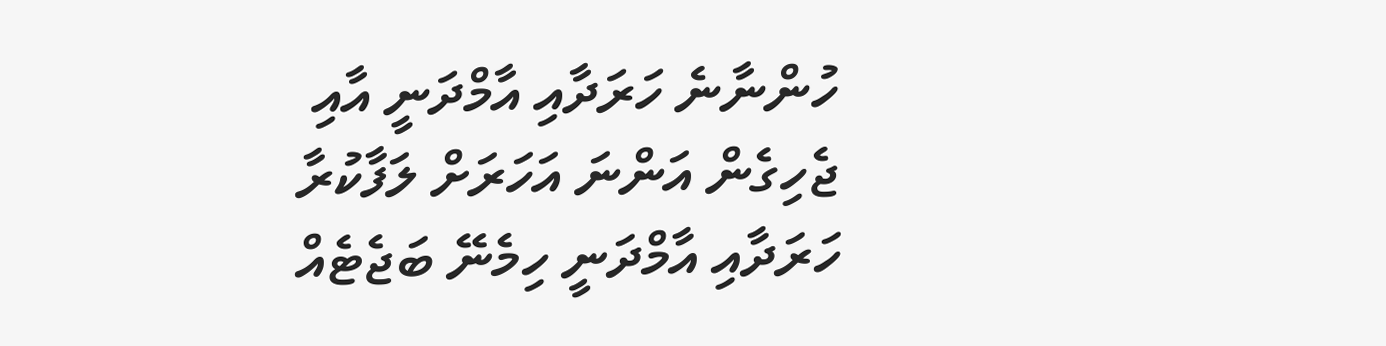ހުންނާނެ ހަރަދާއި އާމްދަނީ އާއި ޖެހިގެން އަންނަ އަހަރަށް ލަފާކުރާ ހަރަދާއި އާމްދަނީ ހިމެނޭ ބަޖެޓެއް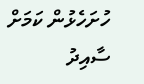ހުށަހެޅުން ކަމަށް ސާއިދު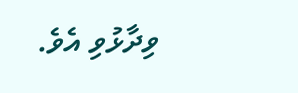ވިދާޅުވި އެވެ.